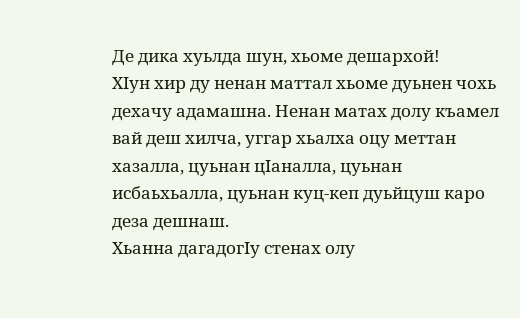Де дика хуьлда шун, хьоме дешархой!
ХIун хир ду ненан маттал хьоме дуьнен чохь дехачу адамашна. Ненан матах долу къамел вай деш хилча, уггар хьалха оцу меттан хазалла, цуьнан цIаналла, цуьнан исбаьхьалла, цуьнан куц-кеп дуьйцуш каро деза дешнаш.
Хьанна дагадогIу стенах олу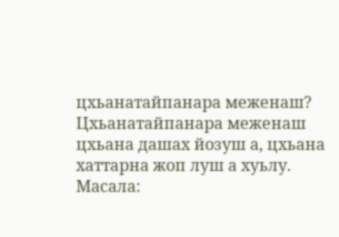цхьанатайпанара меженаш?
Цхьанатайпанара меженаш цхьана дашах йозуш а, цхьана хаттарна жоп луш а хуьлу.
Масала: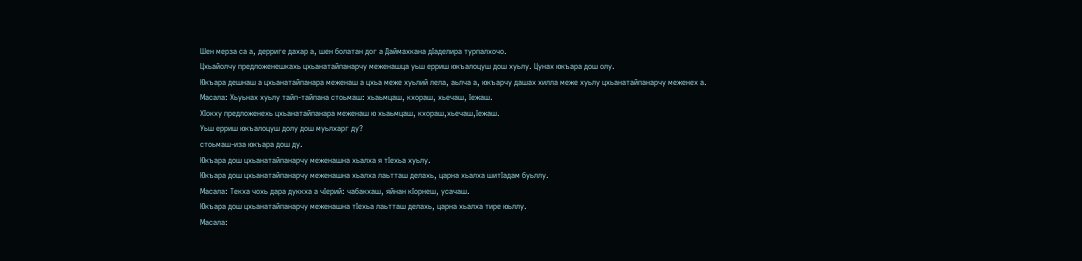Шен мерза са а, дерриге дахар а, шен болатан дог а Даймахкана дIаделира турпалхочо.
Цхьайолчу предложенешкахь цхьанатайпанарчу меженашца уьш ерриш юкъалоцуш дош хуьлу. Цунах юкъара дош олу.
Юкъара дешнаш а цхьанатайпанара меженаш а цхьа меже хуьлий лела, аьлча а, юкъарчу дашах хилла меже хуьлу цхьанатайпанарчу меженех а.
Масала: Хьуьнах хуьлу тайп-тайпана стоьмаш: хьаьмцаш, кхораш, хьечаш, Iежаш.
ХIокху предложенехь цхьанатайпанара меженаш ю хьаьмцаш, кхораш,хьечаш,Iежаш.
Уьш ерриш юкъалоцуш долу дош муьлхарг ду?
стоьмаш-иза юкъара дош ду.
Юкъара дош цхьанатайпанарчу меженашна хьалха я тIехьа хуьлу.
Юкъара дош цхьанатайпанарчу меженашна хьалха лаьтташ делахь, царна хьалха шитIадам буьллу.
Масала: Текха чохь дара дуккха а чIерий: чабакхаш, яйнан кIорнеш, усачаш.
Юкъара дош цхьанатайпанарчу меженашна тIехьа лаьтташ делахь, царна хьалха тире юьллу.
Масала: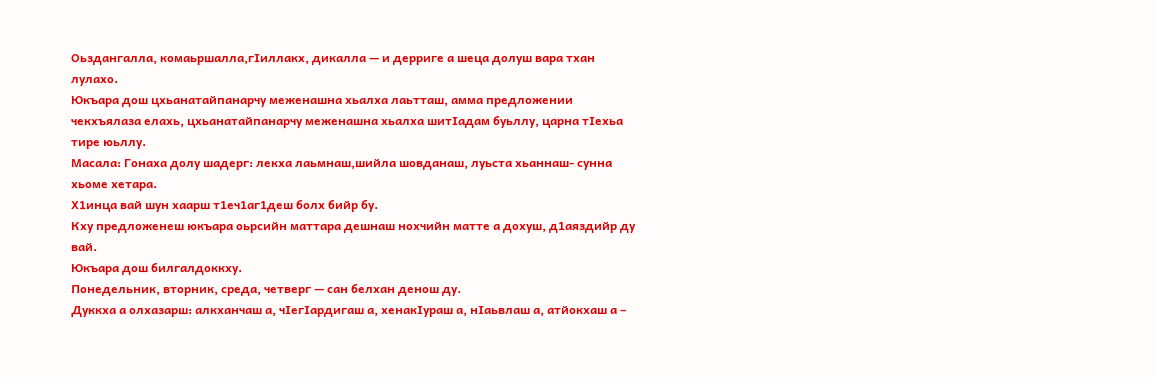Оьздангалла, комаьршалла,гIиллакх, дикалла — и дерриге а шеца долуш вара тхан лулахо.
Юкъара дош цхьанатайпанарчу меженашна хьалха лаьтташ, амма предложении чекхъялаза елахь, цхьанатайпанарчу меженашна хьалха шитIадам буьллу, царна тIехьа тире юьллу.
Масала: Гонаха долу шадерг: лекха лаьмнаш,шийла шовданаш, луьста хьаннаш- сунна хьоме хетара.
Х1инца вай шун хаарш т1еч1аг1деш болх бийр бу.
Кху предложенеш юкъара оьрсийн маттара дешнаш нохчийн матте а дохуш, д1аяздийр ду вай.
Юкъара дош билгалдоккху.
Понедельник, вторник, среда, четверг — сан белхан денош ду.
Дуккха а олхазарш: алкханчаш а, чIегIардигаш а, хенакIураш а, нIаьвлаш а, атйокхаш а –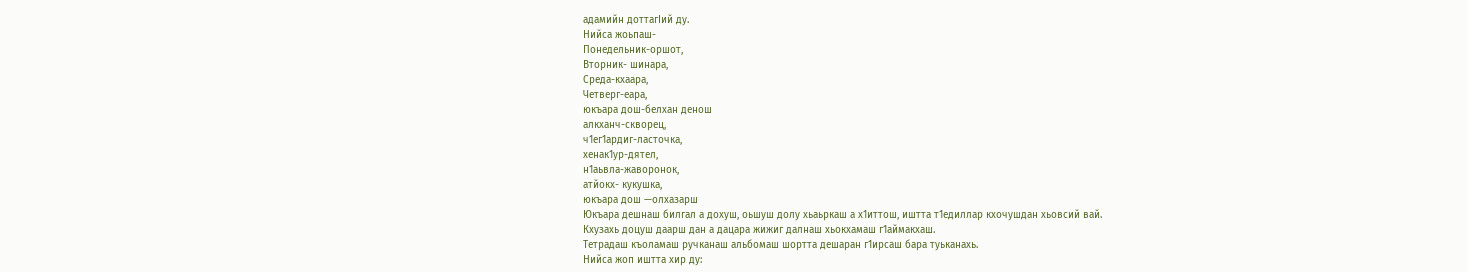адамийн доттагIий ду.
Нийса жоьпаш-
Понедельник-оршот,
Вторник- шинара,
Среда-кхаара,
Четверг-еара,
юкъара дош-белхан денош
алкханч-скворец,
ч1ег1ардиг-ласточка,
хенак1ур-дятел,
н1аьвла-жаворонок,
атйокх- кукушка,
юкъара дош —олхазарш
Юкъара дешнаш билгал а дохуш, оьшуш долу хьаьркаш а х1иттош, иштта т1едиллар кхочушдан хьовсий вай.
Кхузахь доцуш даарш дан а дацара жижиг далнаш хьокхамаш г1аймакхаш.
Тетрадаш къоламаш ручканаш альбомаш шортта дешаран г1ирсаш бара туьканахь.
Нийса жоп иштта хир ду: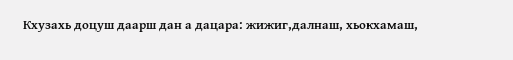Кхузахь доцуш даарш дан а дацара: жижиг,далнаш, хьокхамаш,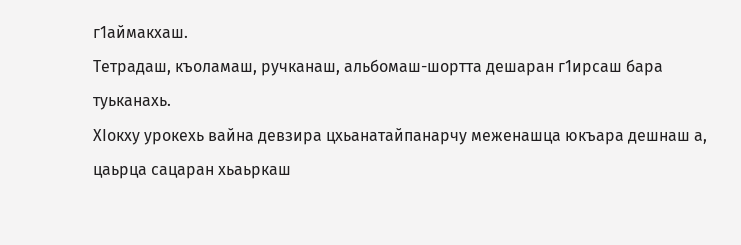г1аймакхаш.
Тетрадаш, къоламаш, ручканаш, альбомаш-шортта дешаран г1ирсаш бара туьканахь.
ХIокху урокехь вайна девзира цхьанатайпанарчу меженашца юкъара дешнаш а, цаьрца сацаран хьаьркаш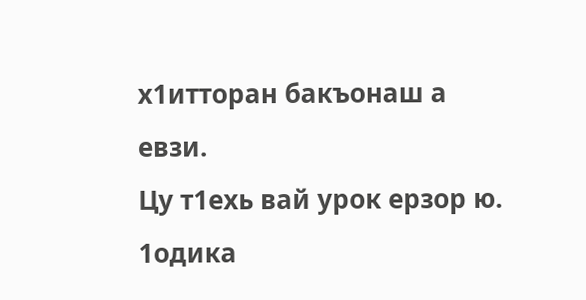х1итторан бакъонаш а евзи.
Цу т1ехь вай урок ерзор ю.
1одика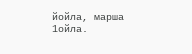йойла, марша 1ойла.